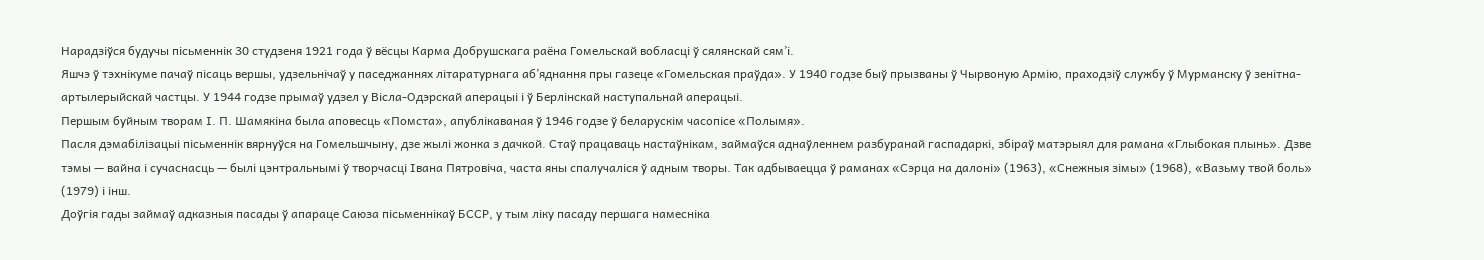Нарадзіўся будучы пісьменнік 30 студзеня 1921 года ў вёсцы Карма Добрушскага раёна Гомельскай вобласці ў сялянскай сям’і.
Яшчэ ў тэхнікуме пачаў пісаць вершы, удзельнічаў у паседжаннях літаратурнага аб’яднання пры газеце «Гомельская праўда». У 1940 годзе быў прызваны ў Чырвоную Армію, праходзіў службу ў Мурманску ў зенітна-артылерыйскай частцы. У 1944 годзе прымаў удзел у Вісла-Одэрскай аперацыі і ў Берлінскай наступальнай аперацыі.
Першым буйным творам І. П. Шамякіна была аповесць «Помста», апублікаваная ў 1946 годзе ў беларускім часопісе «Полымя».
Пасля дэмабілізацыі пісьменнік вярнуўся на Гомельшчыну, дзе жылі жонка з дачкой. Стаў працаваць настаўнікам, займаўся аднаўленнем разбуранай гаспадаркі, збіраў матэрыял для рамана «Глыбокая плынь». Дзве тэмы — вайна і сучаснасць — былі цэнтральнымі ў творчасці Івана Пятровіча, часта яны спалучаліся ў адным творы. Так адбываецца ў раманах «Сэрца на далоні» (1963), «Снежныя зімы» (1968), «Вазьму твой боль» (1979) і інш.
Доўгія гады займаў адказныя пасады ў апараце Саюза пісьменнікаў БССР, у тым ліку пасаду першага намесніка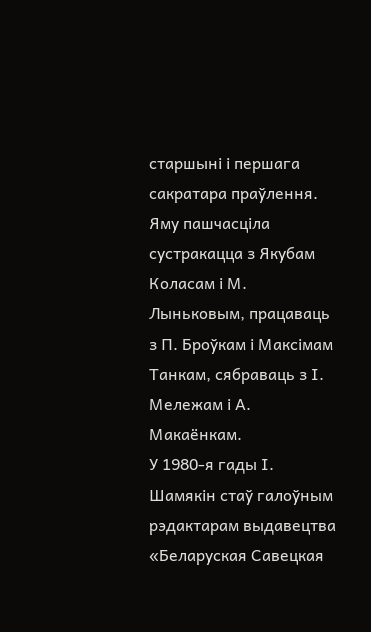старшыні і першага сакратара праўлення. Яму пашчасціла сустракацца з Якубам Коласам і М. Лыньковым, працаваць з П. Броўкам і Максімам Танкам, сябраваць з І. Мележам і А. Макаёнкам.
У 1980-я гады І. Шамякін стаў галоўным рэдактарам выдавецтва «Беларуская Савецкая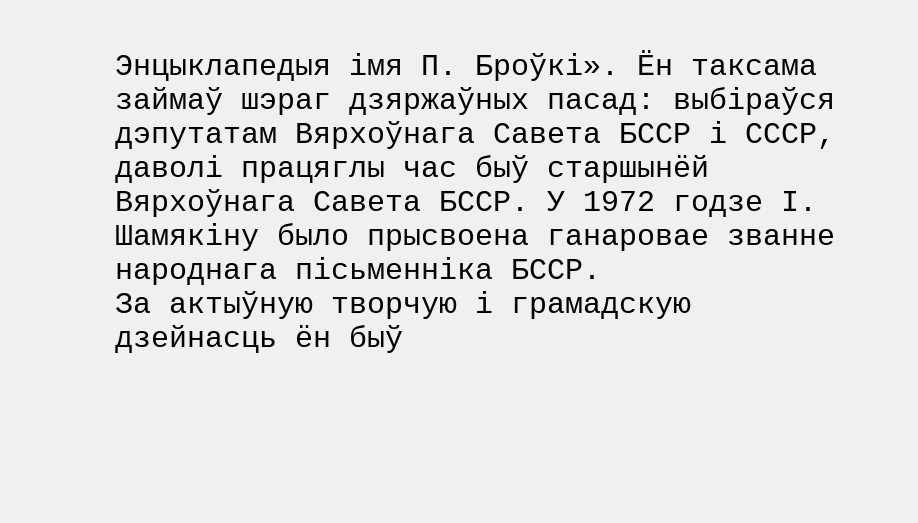Энцыклапедыя імя П. Броўкі». Ён таксама займаў шэраг дзяржаўных пасад: выбіраўся дэпутатам Вярхоўнага Савета БССР і СССР, даволі працяглы час быў старшынёй Вярхоўнага Савета БССР. У 1972 годзе І. Шамякіну было прысвоена ганаровае званне народнага пісьменніка БССР.
За актыўную творчую і грамадскую дзейнасць ён быў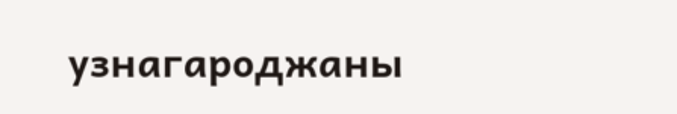узнагароджаны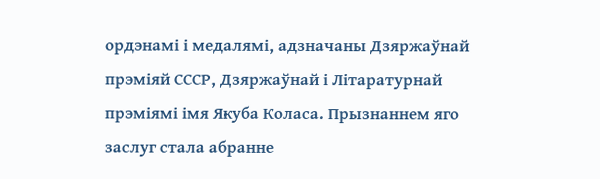ордэнамі і медалямі, адзначаны Дзяржаўнай прэміяй СССР, Дзяржаўнай і Літаратурнай прэміямі імя Якуба Коласа. Прызнаннем яго заслуг стала абранне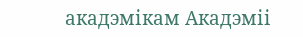акадэмікам Акадэміі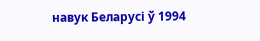навук Беларусі ў 1994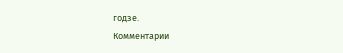годзе.
Комментарии